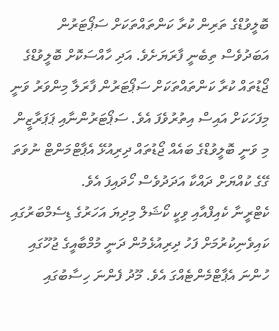ބޮލީވުޑްގެ ތަރިން ކުރާ ކަންތައްތަކަށް ސަޕޯޓަރުން އަބަދުވެސް ތިބެނީ ފާރަޔަށެވެ. އަދި ހާއްސަކޮށް ބޮލީވުޑްގެ ޖޯޑުތައް ކުރާ ކަންތައްތަކަށް ސަޕޯޓަރުން ފާރަލާ މިންވަރު ވަނީ މިފަހަކަށް އައިސް އިތުރުވެފަ އެވެ. ސަޕޯޓަރުންނާއި ޕަޕަރާޒީން މި ވަނީ ބޮލީވުޑްގެ ބައެއް ޖޯޑުތައް ދިރިއުޅޭ އެޕާޓްމަންޓް ނުވަތަ ގޭގެ ކުއްޔަށް ދައްކާ އަދަދުވެސް ހޯދައިފަ އެވެ.
ކެޓްރީނާ ކެއިފްއާއި ވިކީ ކޯޝަލް މިދިޔަ އަހަރުގެ ޑިސެމްބަރުގައި ކައިވެނިކުރުމަށް ފަހު ދިރިއުޅެމުން ދަނީ މުމްބާއީގެ ޖުހޫގައި ހުންނަ އެޕާޓްމެންޓެއްގަ އެވެ. މޫދު ފެންނަ ހިސާބުގައި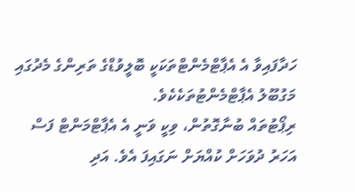ހަދާފައިވާ އެ އެޕާޓްމެންޓްތަކަކީ ބޮލީވުޑްގެ ތަރިންގެ މެދުގައި މަގުބޫލު އެޕާޓްމެންޓުތަކެކެވެ.
ރިޕޯޓުތައް ބުނާގޮތުން، ވިކީ ވަނީ އެ އެޕާޓްމަންޓް ފަސް އަހަރު ދުވަހަށް ކުއްޔަށް ނަގައިފަ އެވެ. އަދި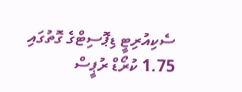ސެކިއުރިޓީ ޑިޕޮސިޓްގެ ގޮތުގައި 1.75 ކުރޯޑް ރުޕީސް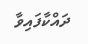ދައްކާފައިވާ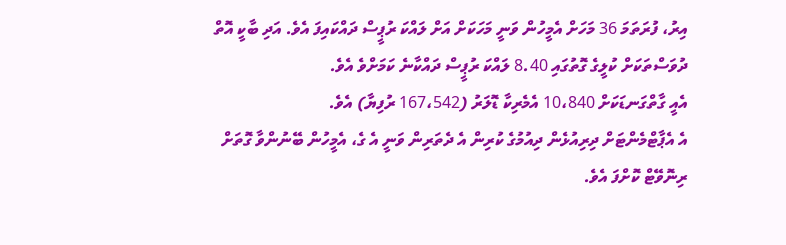އިރު، ފުރަތަމަ 36 މަހަށް އެމީހުން ވަނީ މަހަކަށް އަށް ލައްކަ ރުޕީސް ދައްކައިފަ އެވެ. އަދި ބާކީ އޮތް ދުވަސްތަކަށް ކުލީގެ ގޮތުގައި 8.40 ލައްކަ ރުޕީސް ދައްކާނެ ކަމަށްވެ އެވެ.
އެއީ ގާތްގަނޑަކަށް 10،840 އެމެރިކާ ޑޮލަރު (167،542 ރުފިޔާ) އެވެ.
އެ އެޕާޓްމެންޓަށް ދިރިއުޅެން ދިއުމުގެ ކުރިން އެ ދެތަރިން ވަނީ އެ ގެ، އެމީހުން ބޭނުންވާ ގޮތަށް ރިނޮވޭޓް ކޮށްފަ އެވެ.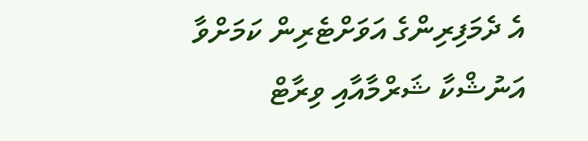އެ ދެމަފިރިންގެ އަވަށްޓެރިން ކަމަށްވާ އަނުޝްކާ ޝަރްމާއާއި ވިރާޓް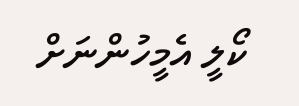ކޯލީ އެމީހުންނަށް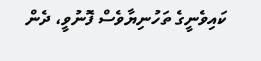ކައިވެނީގެ ތަހުނިޔާވެސް ފޮނުވީ، ދެން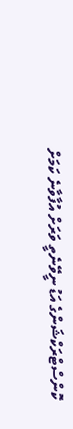ކޮންސްޓްރަކްޝަންގެ އަޑު ނީވޭނެތީ ވަރަށް އުފާވާނެ ކަމަށް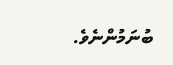ބުނަމުންނެވެ.